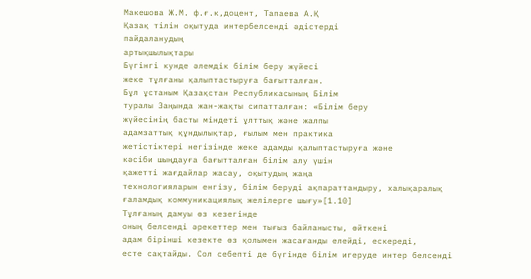Макешова Ж.М. ф.ғ.к,доцент, Тапаева А.Қ
Қазақ тілін оқытуда интербелсенді әдістерді
пайдаланудың
артықшылықтары
Бүгінгі кунде әлемдік білім беру жүйесі
жеке тұлғаны қалыптастыруға бағытталған.
Бұл ұстаным Қазақстан Республикасының Білім
туралы Заңында жан-жақты сипатталған: «Білім беру
жүйесінің басты міндеті ұлттық және жалпы
адамзаттық құндылықтар, ғылым мен практика
жетістіктері негізінде жеке адамды қалыптастыруға және
кәсіби шыңдауға бағытталған білім алу үшін
қажетті жағдайлар жасау, оқытудың жаңа
технологияларын енгізу, білім беруді ақпараттандыру, халықаралық
ғаламдық коммуникациялық желілерге шығу»[1.10]
Тұлғаның дамуы өз кезегінде
оның белсенді әрекеттер мен тығыз байланысты, өйткені
адам бірінші кезекте өз қолымен жасағанды елейді, ескереді,
есте сақтайды. Сол себепті де бүгінде білім игеруде интер белсенді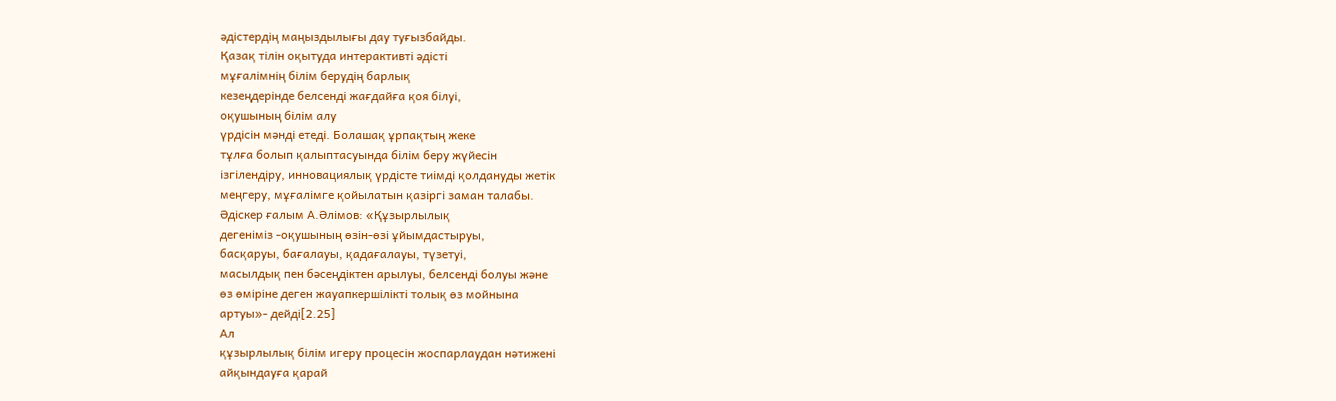әдістердің маңыздылығы дау туғызбайды.
Қазақ тілін оқытуда интерактивті әдісті
мұғалімнің білім берудің барлық
кезеңдерінде белсенді жағдайға қоя білуі,
оқушының білім алу
үрдісін мәнді етеді. Болашақ ұрпақтың жеке
тұлға болып қалыптасуында білім беру жүйесін
ізгілендіру, инновациялық үрдісте тиімді қолдануды жетік
меңгеру, мұғалімге қойылатын қазіргі заман талабы.
Әдіскер ғалым А.Әлімов: «Құзырлылық
дегеніміз -оқушының өзін-өзі ұйымдастыруы,
басқаруы, бағалауы, қадағалауы, түзетуі,
масылдық пен бәсеңдіктен арылуы, белсенді болуы және
өз өміріне деген жауапкершілікті толық өз мойнына
артуы»- дейді[2.25]
Ал
құзырлылық білім игеру процесін жоспарлаудан нәтижені
айқындауға қарай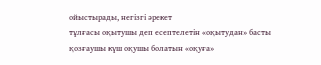ойыстырады, негізгі әрекет
тұлғасы оқытушы деп есептелетін «оқытудан» басты
қозғаушы күш оқушы болатын «оқуға»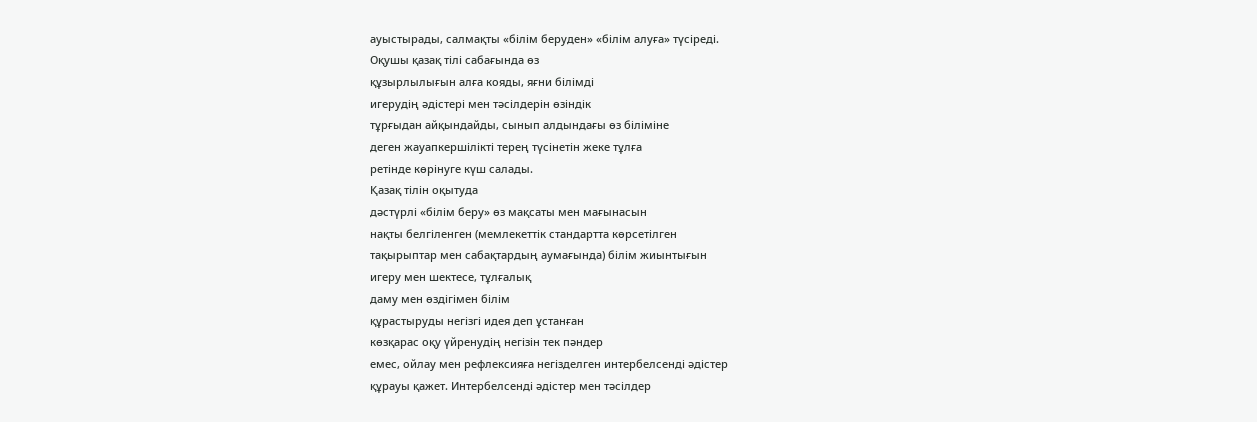ауыстырады, салмақты «білім беруден» «білім алуға» түсіреді.
Оқушы қазақ тілі сабағында өз
құзырлылығын алға кояды, яғни білімді
игерудің әдістері мен тәсілдерін өзіндік
тұрғыдан айқындайды, сынып алдындағы өз біліміне
деген жауапкершілікті терең түсінетін жеке тұлға
ретінде көрінуге күш салады.
Қазақ тілін оқытуда
дәстүрлі «білім беру» өз мақсаты мен мағынасын
нақты белгіленген (мемлекеттік стандартта көрсетілген
тақырыптар мен сабақтардың аумағында) білім жиынтығын
игеру мен шектесе, тұлғалық
даму мен өздігімен білім
құрастыруды негізгі идея деп ұстанған
көзқарас оқу үйренудің негізін тек пәндер
емес, ойлау мен рефлексияға негізделген интербелсенді әдістер
құрауы қажет. Интербелсенді әдістер мен тәсілдер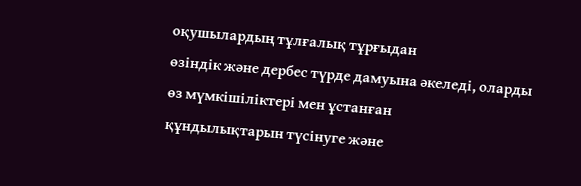оқушылардың тұлғалық тұрғыдан
өзіндік және дербес түрде дамуына әкеледі, оларды
өз мүмкішіліктері мен ұстанған
құндылықтарын түсінуге және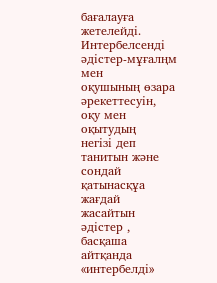бағалауға
жетелейді. Интербелсенді әдістер-мұғалңм мен
оқушының өзара әрекеттесуін, оқу мен оқытудың
негізі деп танитын және сондай қатынасқұа жағдай
жасайтын әдістер , басқаша айтқанда «интербелді»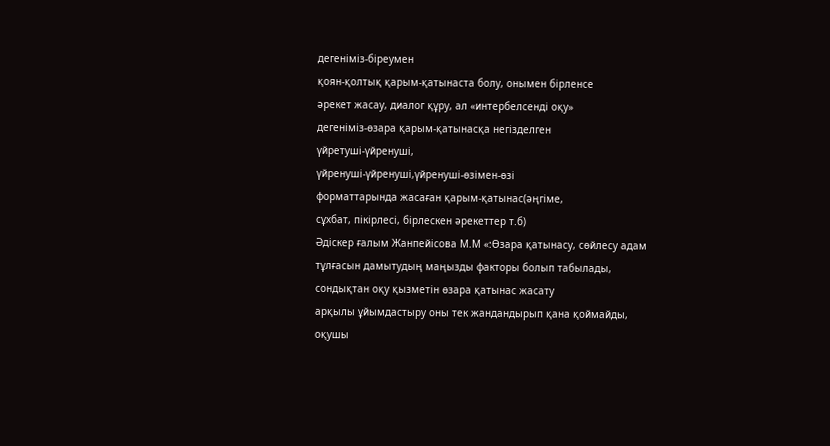дегеніміз-біреумен
қоян-қолтық қарым-қатынаста болу, онымен бірленсе
әрекет жасау, диалог құру, ал «интербелсенді оқу»
дегеніміз-өзара қарым-қатынасқа негізделген
үйретуші-үйренуші,
үйренуші-үйренуші,үйренуші-өзімен-өзі
форматтарында жасаған қарым-қатынас(әңгіме,
сұхбат, пікірлесі, бірлескен әрекеттер т.б)
Әдіскер ғалым Жанпейісова М.М «:Өзара қатынасу, сөйлесу адам
тұлғасын дамытудың маңызды факторы болып табылады,
сондықтан оқу қызметін өзара қатынас жасату
арқылы ұйымдастыру оны тек жандандырып қана қоймайды,
оқушы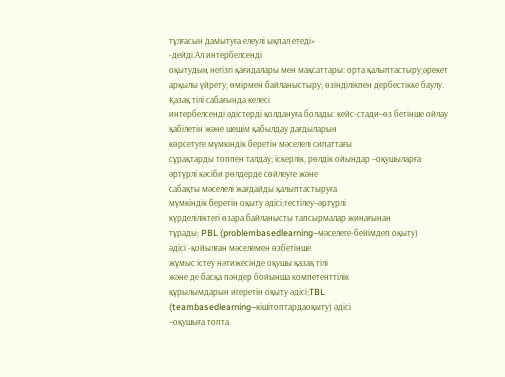тұлғасын дамытуға елеулі ықпал етеді»
-дейді.Ал интербелсенді
оқытудың негізгі қағидалары мен мақсаттары: орта қалыптастыру;әрекет арқылы үйрету; өмірмен байланыстыру; өзінділікпен дербестікке баулу.
Қазақ тілі сабағында келесі
интербелсенді әдістерді қолдануға болады: кейс-стади–өз бетінше ойлау
қабілетін және шешім қабылдау дағдыларын
көрсетуге мүмкіндік беретін мәселелі сипаттағы
сұрақтарды топпен талдау; іскерлік, рөлдік ойындар –оқушыларға
әртүрлі кәсіби рөлдерде сөйлеуге және
сабақты мәселелі жағдайды қалыптастыруға
мүмкіндік беретін оқыту әдісі;тестілеу–әртүрлі
күрделіліктегі өзара байланысты тапсырмалар жинағынан
тұрады; PBL (problembasedlearning–мәселеге-бейімдеп оқыту)
әдісі -қойылған мәселемен өзбетінше
жұмыс істеу нәтижесінде оқушы қазақ тілі
және де басқа пәндер бойынша компетенттілік
құрылымдарын игеретін оқыту әдісі;TBL
(teambasedlearning–кішітоптардаоқыту) әдісі
–оқушыға топта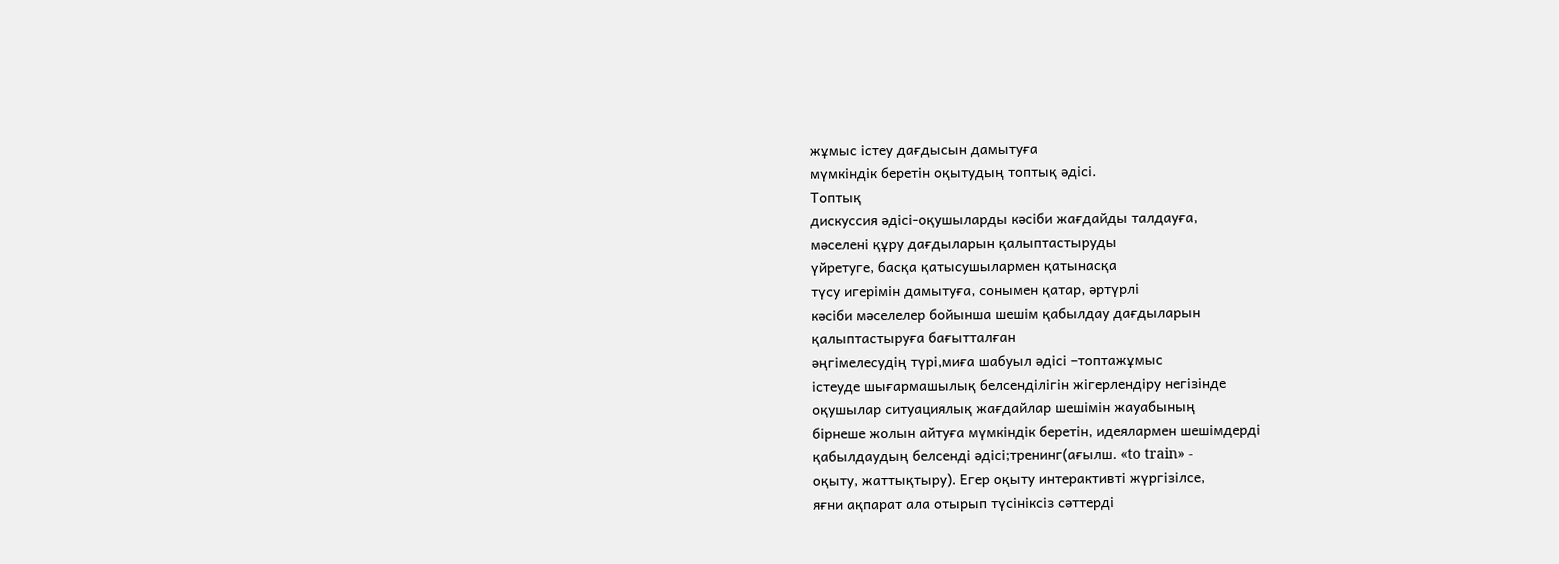жұмыс істеу дағдысын дамытуға
мүмкіндік беретін оқытудың топтық әдісі.
Топтық
дискуссия әдісі-оқушыларды кәсіби жағдайды талдауға,
мәселені құру дағдыларын қалыптастыруды
үйретуге, басқа қатысушылармен қатынасқа
түсу игерімін дамытуға, сонымен қатар, әртүрлі
кәсіби мәселелер бойынша шешім қабылдау дағдыларын
қалыптастыруға бағытталған
әңгімелесудің түрі,миға шабуыл әдісі –топтажұмыс
істеуде шығармашылық белсенділігін жігерлендіру негізінде
оқушылар ситуациялық жағдайлар шешімін жауабының
бірнеше жолын айтуға мүмкіндік беретін, идеялармен шешімдерді
қабылдаудың белсенді әдісі;тренинг(ағылш. «to train» -
оқыту, жаттықтыру). Егер оқыту интерактивті жүргізілсе,
яғни ақпарат ала отырып түсініксіз сәттерді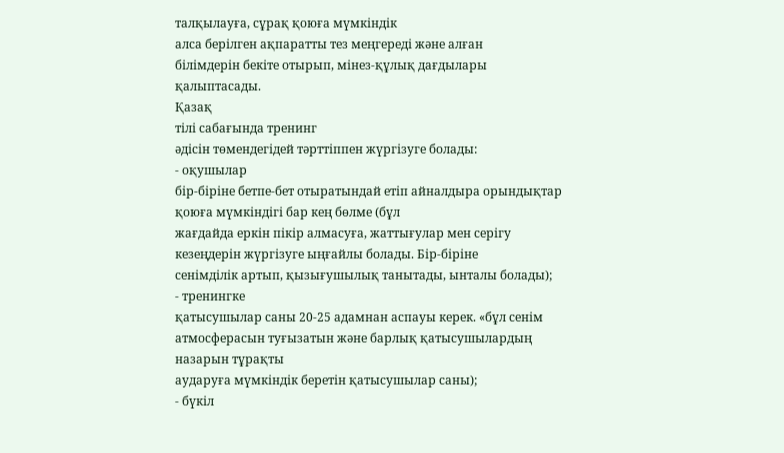талқылауға, сұрақ қоюға мүмкіндік
алса берілген ақпаратты тез меңгереді және алған
білімдерін бекіте отырып, мінез-құлық дағдылары
қалыптасады.
Қазақ
тілі сабағында тренинг
әдісін төмендегідей тәрттіппен жүргізуге болады:
- оқушылар
бір-біріне бетпе-бет отыратындай етіп айналдыра орындықтар
қоюға мүмкіндігі бар кең бөлме (бұл
жағдайда еркін пікір алмасуға, жаттығулар мен серігу
кезеңдерін жүргізуге ыңғайлы болады. Бір-біріне
сенімділік артып, қызығушылық танытады, ынталы болады);
- тренингке
қатысушылар саны 20-25 адамнан аспауы керек. «бұл сенім
атмосферасын туғызатын және барлық қатысушылардың
назарын тұрақты
аударуға мүмкіндік беретін қатысушылар саны);
- бүкіл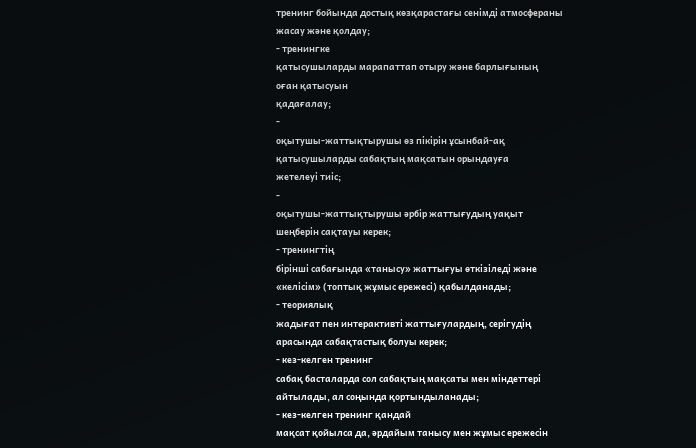тренинг бойында достық көзқарастағы сенімді атмосфераны
жасау және қолдау;
- тренингке
қатысушыларды марапаттап отыру және барлығының
оған қатысуын
қадағалау;
-
оқытушы-жаттықтырушы өз пікірін ұсынбай-ақ
қатысушыларды сабақтың мақсатын орындауға
жетелеуі тиіс;
-
оқытушы-жаттықтырушы әрбір жаттығудың уақыт
шеңберін сақтауы керек;
- тренингтің
бірінші сабағында «танысу» жаттығуы өткізіледі және
«келісім» (топтық жұмыс ережесі) қабылданады;
- теориялық
жадығат пен интерактивті жаттығулардың, серігудің
арасында сабақтастық болуы керек;
- кез-келген тренинг
сабақ басталарда сол сабақтың мақсаты мен міндеттері
айтылады, ал соңында қортындыланады;
- кез-келген тренинг қандай
мақсат қойылса да, әрдайым танысу мен жұмыс ережесін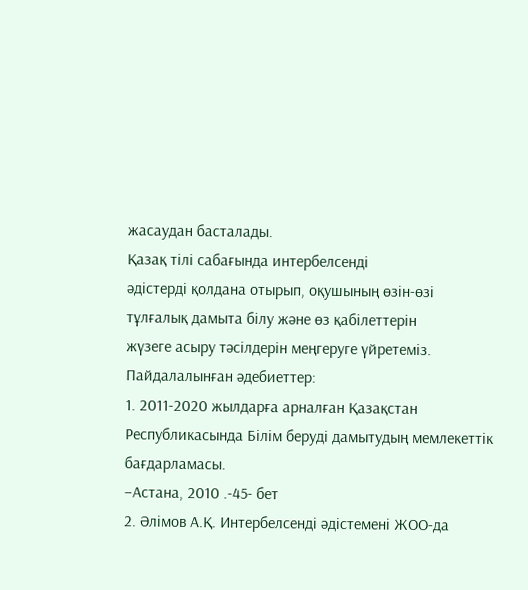жасаудан басталады.
Қазақ тілі сабағында интербелсенді
әдістерді қолдана отырып, оқушының өзін-өзі
тұлғалық дамыта білу және өз қабілеттерін
жүзеге асыру тәсілдерін меңгеруге үйретеміз.
Пайдалалынған әдебиеттер:
1. 2011-2020 жылдарға арналған Қазақстан
Республикасында Білім беруді дамытудың мемлекеттік бағдарламасы.
–Астана, 2010 .-45- бет
2. Әлімов А.Қ. Интербелсенді әдістемені ЖОО-да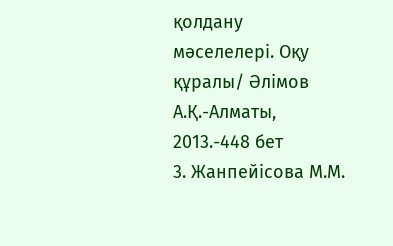қолдану
мәселелері. Оқу құралы/ Әлімов А.Қ.-Алматы,
2013.-448 бет
3. Жанпейісова М.М.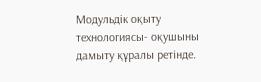Модульдік оқыту технологиясы- оқушыны
дамыту құралы ретінде.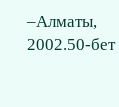–Алматы, 2002.50-бет